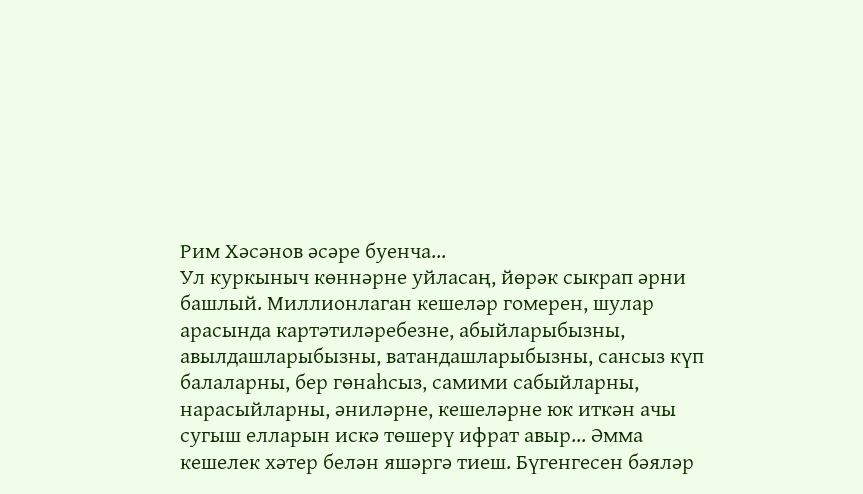Рим Хәсәнов әсәре буенча...
Ул куркыныч көннәрне уйласаң, йөрәк сыкрап әрни башлый. Миллионлаган кешеләр гомерен, шулар арасында картәтиләребезне, абыйларыбызны, авылдашларыбызны, ватандашларыбызны, сансыз күп балаларны, бер гөнаһсыз, самими сабыйларны, нарасыйларны, әниләрне, кешеләрне юк иткән ачы сугыш елларын искә төшерү ифрат авыр... Әмма кешелек хәтер белән яшәргә тиеш. Бүгенгесен бәяләр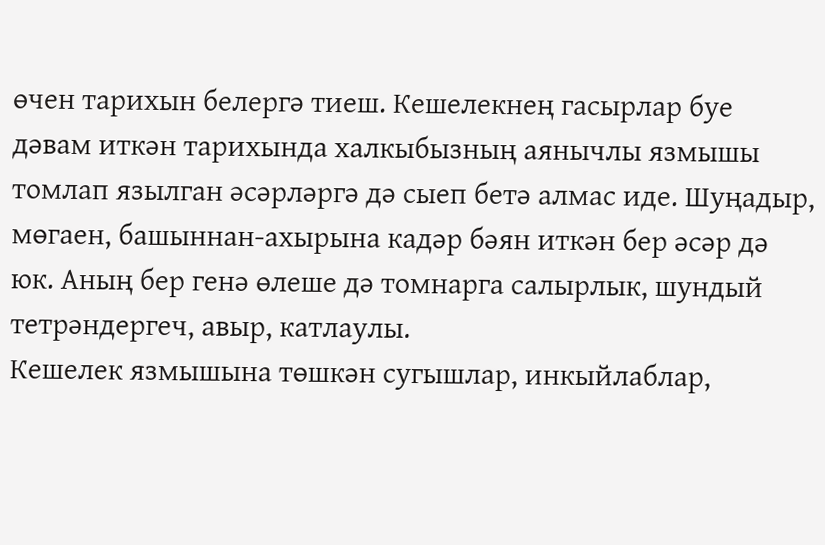өчен тарихын белергә тиеш. Кешелекнең гасырлар буе дәвам иткән тарихында халкыбызның аянычлы язмышы томлап язылган әсәрләргә дә сыеп бетә алмас иде. Шуңадыр, мөгаен, башыннан-ахырына кадәр бәян иткән бер әсәр дә юк. Аның бер генә өлеше дә томнарга салырлык, шундый тетрәндергеч, авыр, катлаулы.
Кешелек язмышына төшкән сугышлар, инкыйлаблар,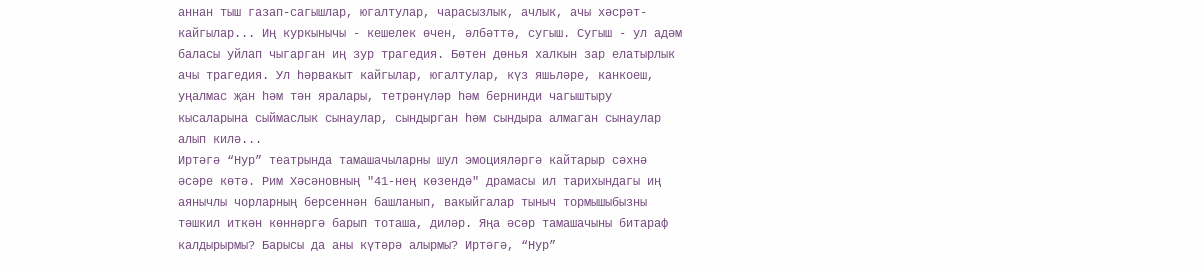аннан тыш газап-сагышлар, югалтулар, чарасызлык, ачлык, ачы хәсрәт-кайгылар... Иң куркынычы - кешелек өчен, әлбәттә, сугыш. Сугыш - ул адәм баласы уйлап чыгарган иң зур трагедия. Бөтен дөнья халкын зар елатырлык ачы трагедия. Ул һәрвакыт кайгылар, югалтулар, күз яшьләре, канкоеш, уңалмас җан һәм тән яралары, тетрәнүләр һәм бернинди чагыштыру кысаларына сыймаслык сынаулар, сындырган һәм сындыра алмаган сынаулар алып килә...
Иртәгә “Нур” театрында тамашачыларны шул эмоцияләргә кайтарыр сәхнә әсәре көтә. Рим Хәсәновның "41-нең көзендә" драмасы ил тарихындагы иң аянычлы чорларның берсеннән башланып, вакыйгалар тыныч тормышыбызны тәшкил иткән көннәргә барып тоташа, диләр. Яңа әсәр тамашачыны битараф калдырырмы? Барысы да аны күтәрә алырмы? Иртәгә, “Нур”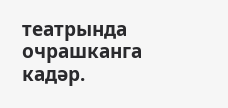театрында очрашканга кадәр.